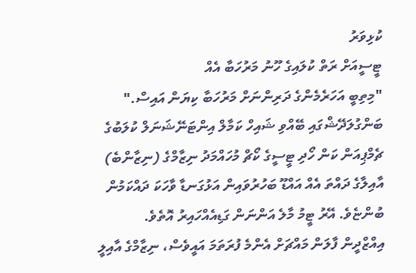ކުޅިވަރު
ޓީސީއަށް ރަތް ކުލައިގެ ހޫނު މަރުހަބާ އެއް
"މިތިބީ އަހަރެމެންގެ ދަރިންނަށް މަރުހަބާ ކިޔަން އައިސް." ބަންގުލަދޭޝްގައި ބޭއްވި ޝައިހް ކަމާލް އިންޓަނޭޝަނަލް ކުލަބުގެ ޗެމްޕިއަން ކަން ހޯދި ޓީސީގެ ކޯޗް މުހައްމަދު ނިޒާމްގެ (ނިޒާންބެ) އާއިލާގެ ދައްތަ އެއް އައްޑޫ ބަހުރުވައިން އަޅުގަނޑާ ވާހަކަ ދައްކަމުން ބުންޏެވެ. އޭރު ޓީމު މާލެ އަންނަން ގަޑިއެއްހައިރު އޮތެވެ. އިއްޒްދީން ފާލަން މައްޗަށް އެންމެ ފުރަތަމަ އައީވެސް، ނިޒާމްގެ އާއިލީ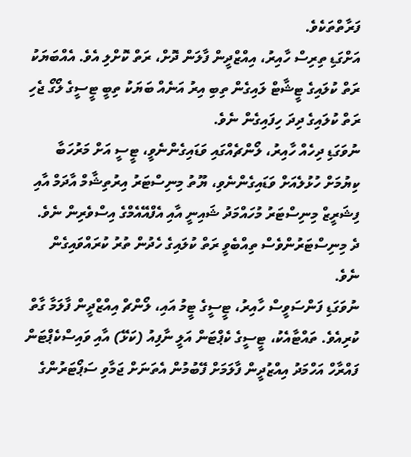ފަރާތްތަކެވެ.
އަށްގަޑި ތިރިސް ހާއިރު، އިއްޒްދީން ފާލަން ދޮށް، ރަތް ކޮށްލި އެވެ. އެއްބަޔަކު ރަތް ކުލައިގެ ޓީޝާޓް ލައިގެން ތިބި އިރު އަނެއް ބަޔަކު ތިބީ ޓީސީގެ ލޯގޯ ޖެހި ރަތް ކުލައިގެ ދިދަ ހިފައިގެން ނެވެ.
ނުވަގަޑި ދިހެއް ހާއިރު، ލޯންޗެއްގައި ވަޑައިގެންނެވީ، ޓީސީ އަށް މަރުހަބާ ކިޔުމަށް ހުޅުލެއަށް ވަޑައިގެންނެވި، ޔޫތު މިނިސްޓަރު އިރުތިޝާމް އާދަމް އާއި ފިޝަރީޒް މިނިސްޓަރު މުހައްމަދު ޝައިނީ އާއި އެފްއޭއެމްގެ އިސްވެރިން ނެވެ. ދެ މިނިސްޓަރުންވެސް ތިއްބެވީ ރަތް ކުލައިގެ ހެދުން ތުރު ކުރައްވައިގެން ނެވެ.
ނުވަގަޑި ފަންސަވީސް ހާއިރު، ޓީސީގެ ޓީމު އައި، ލޯންޗް އިއްޒްދީން ފާލަމާ ގާތް ކުރިއެވެ. ތައްޓާއެކު، ޓީސީގެ ކެޕްޓަން އަލީ ނާފިއު (ކަޅޭ) އާއި ވައިސްކެޕްޓަން ފައްރާހް އަހްމަދު އިއްޒުދީން ފާލަމަށް ފޭބުމުން އެތަނަށް ޖަމާވި ސަޕޯޓަރުންގެ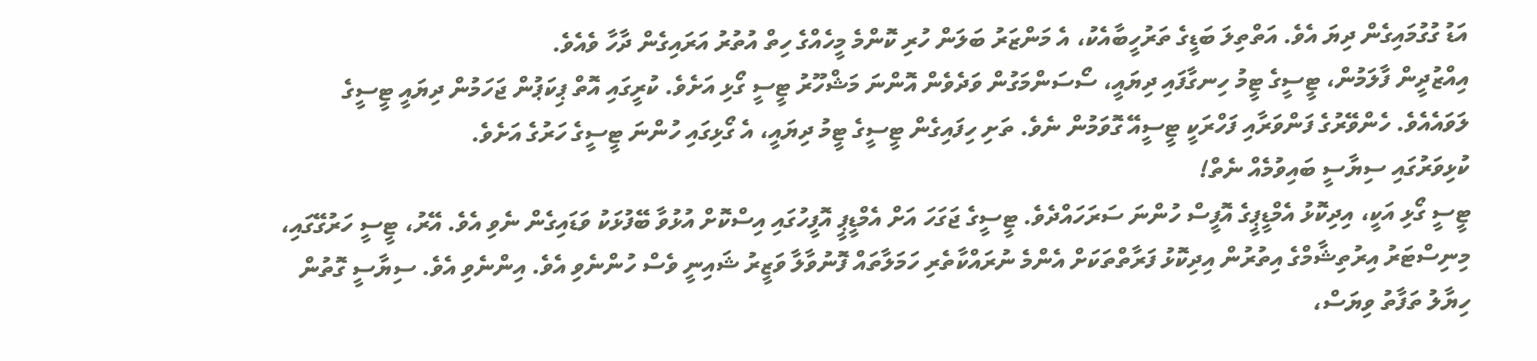އަޑު ގުގުމައިގެން ދިޔަ އެވެ. އަތްތިލަ ބަޑީގެ ތަރުހީބާއެކު، އެ މަންޒަރު ބަލަން ހުރި ކޮންމެ މީހެއްގެ ހިތް އުތުރު އަރައިގެން ދާހާ ވެއެވެ.
އިއްޒުދީން ފާލަމުން، ޓީސީގެ ޓީމު ހިނގާފައި ދިޔައީ، ސޯސަންމަގުން ވަދެވެން އޮންނަ މަޝްހޫރު ޓީސީ ގޯޅި އަށެވެ. ކުރީގައި އޮތް ޕިކަޕުން ޖަހަމުން ދިޔައީ ޓީސީގެ ލަވައެއެވެ. ހެންވޭރުގެ ފަންވަރާއި ފަހްރަކީ ޓީސީއޭ ގޮވަމުން ނެވެ. ތަށި ހިފައިގެން ޓީސީގެ ޓީމު ދިޔައީ، އެ ގޯޅިގައި ހުންނަ ޓީސީގެ ހަރުގެ އަށެވެ.
ކުޅިވަރުގައި ސިޔާސީ ބައިވުމެއް ނެތް!
ޓީސީ ގޯޅި އަކީ، އިދިކޮޅު އެމްޑީޕީގެ އޮފީސް ހުންނަ ސަރަހައްދެވެ. ޓީސީގެ ޖަގަހަ އަށް އެމްޑީޕީ އޮފީހުގައި އިސްކޮށް އުޅުވާ ބޭފުޅަކު ވަޑައިގެން ނެވި އެވެ. އޭރު، ޓީސީ ހަރުގޭގައި، މިނިސްޓަރު އިރުތިޝާމްގެ އިތުރުން އިދިކޮޅު ފަރާތްތަކަށް އެންމެ ނުރައްކާތެރި ހަމަލާތައް ފޮނުވާލާ ވަޒީރު ޝައިނީ ވެސް ހުންނެވި އެވެ. އިންނެވި އެވެ. ސިޔާސީ ގޮތުން ހިޔާލު ތަފާތު ވިޔަސް،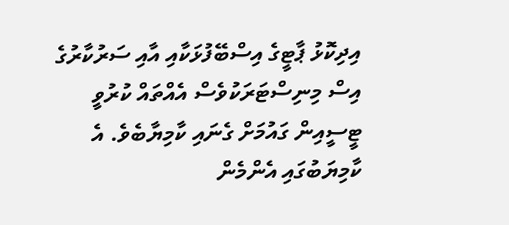އިދިކޮޅު ޕާޓީގެ އިސްބޭފުޅަކާއި އާއި ސަރުކާރުގެ އިސް މިނިސްޓަރަކުވެސް އެއްތައް ކުރުވީ ޓީސީއިން ގައުމަށް ގެނައި ކާމިޔާބެވެ. އެ ކާމިޔަބުގައި އެންމެން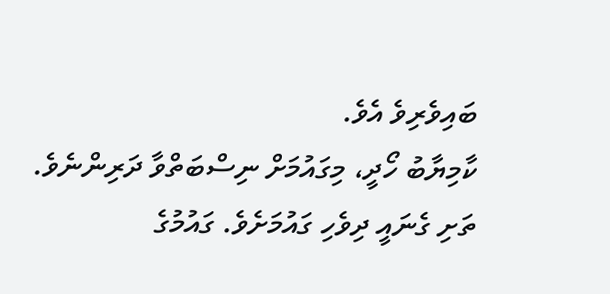ބައިވެރިވެ އެވެ.
ކާމިޔާބު ހޯދީ، މިގައުމަށް ނިސްބަތްވާ ދަރިންނެވެ. ތަށި ގެނައީ ދިވެހި ގައުމަށެވެ. ގައުމުގެ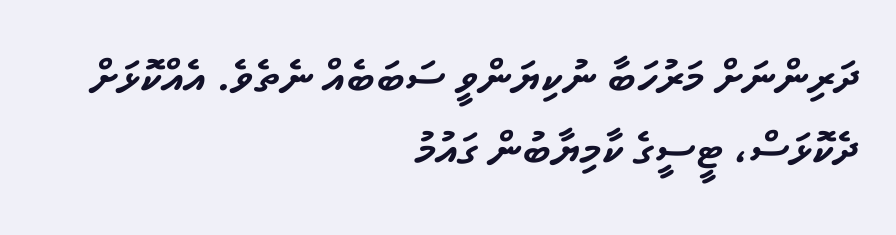ދަރިންނަށް މަރުހަބާ ނުކިޔަންވީ ސަބަބެއް ނެތެވެ. އެއްކޮޅަށް ދެކޮޅަސް، ޓީސީގެ ކާމިޔާބުން ގައުމު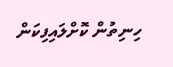ހިނިތުން ކޮށްލައިފިކަން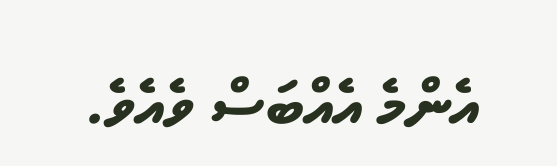އެންމެ އެއްބަސް ވެއެވެ.